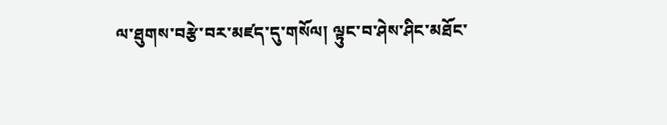ལ་ཐུགས་བརྩེ་བར་མཛད་དུ་གསོལ། ལྟུང་བ་ཤེས་ཤིང་མཐོང་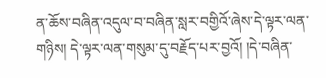ན་ཆོས་བཞིན་འདུལ་བ་བཞིན་སླར་བགྱིའོ་ཞེས་དེ་ལྟར་ལན་གཉིས། དེ་ལྟར་ལན་གསུམ་དུ་བརྗོད་པར་བྱའོ། །དེ་བཞིན་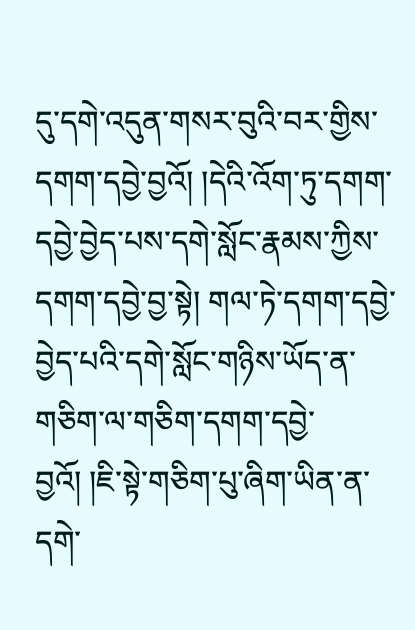དུ་དགེ་འདུན་གསར་བུའི་བར་གྱིས་དགག་དབྱེ་བྱའོ། །དེའི་འོག་ཏུ་དགག་དབྱེ་བྱེད་པས་དགེ་སློང་རྣམས་ཀྱིས་དགག་དབྱེ་བྱ་སྟེ། གལ་ཏེ་དགག་དབྱེ་བྱེད་པའི་དགེ་སློང་གཉིས་ཡོད་ན་གཅིག་ལ་གཅིག་དགག་དབྱེ་བྱའོ། །ཇི་སྟེ་གཅིག་པུ་ཞིག་ཡིན་ན་དགེ་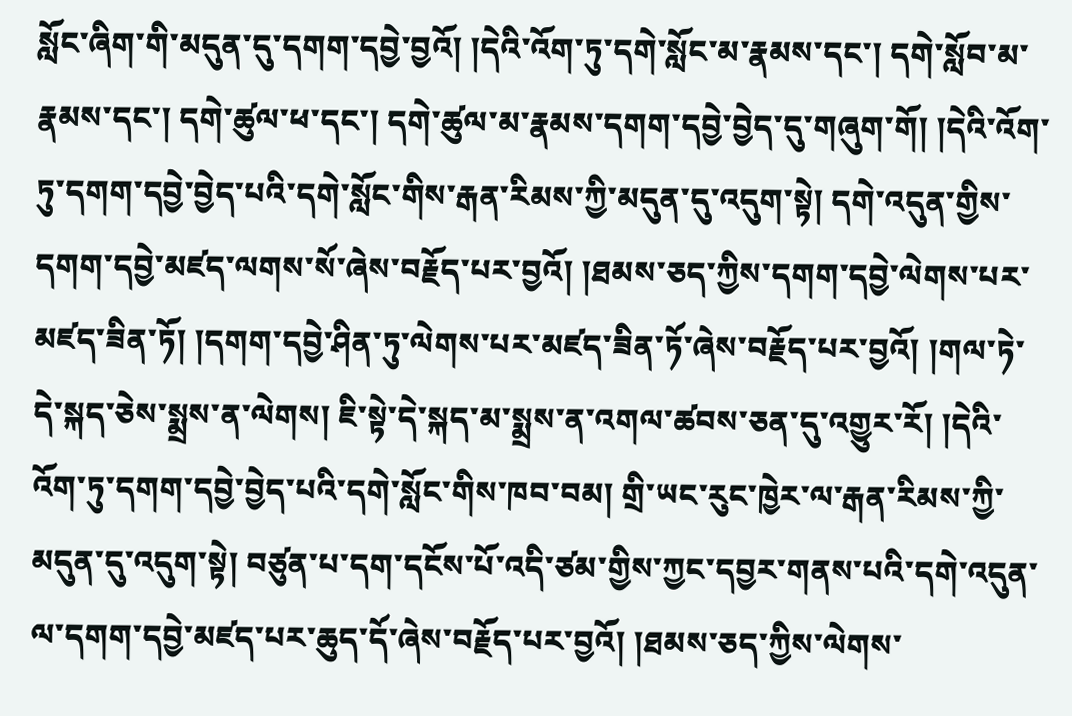སློང་ཞིག་གི་མདུན་དུ་དགག་དབྱེ་བྱའོ། །དེའི་འོག་ཏུ་དགེ་སློང་མ་རྣམས་དང་། དགེ་སློབ་མ་རྣམས་དང་། དགེ་ཚུལ་ཕ་དང་། དགེ་ཚུལ་མ་རྣམས་དགག་དབྱེ་བྱེད་དུ་གཞུག་གོ། །དེའི་འོག་ཏུ་དགག་དབྱེ་བྱེད་པའི་དགེ་སློང་གིས་རྒན་རིམས་ཀྱི་མདུན་དུ་འདུག་སྟེ། དགེ་འདུན་གྱིས་དགག་དབྱེ་མཛད་ལགས་སོ་ཞེས་བརྗོད་པར་བྱའོ། །ཐམས་ཅད་ཀྱིས་དགག་དབྱེ་ལེགས་པར་མཛད་ཟིན་ཏོ། །དགག་དབྱེ་ཤིན་ཏུ་ལེགས་པར་མཛད་ཟིན་ཏོ་ཞེས་བརྗོད་པར་བྱའོ། །གལ་ཏེ་དེ་སྐད་ཅེས་སྨྲས་ན་ལེགས། ཇི་སྟེ་དེ་སྐད་མ་སྨྲས་ན་འགལ་ཚབས་ཅན་དུ་འགྱུར་རོ། །དེའི་འོག་ཏུ་དགག་དབྱེ་བྱེད་པའི་དགེ་སློང་གིས་ཁབ་བམ། གྲི་ཡང་རུང་ཁྱེར་ལ་རྒན་རིམས་ཀྱི་མདུན་དུ་འདུག་སྟེ། བཙུན་པ་དག་དངོས་པོ་འདི་ཙམ་གྱིས་ཀྱང་དབྱར་གནས་པའི་དགེ་འདུན་ལ་དགག་དབྱེ་མཛད་པར་ཆུད་དོ་ཞེས་བརྗོད་པར་བྱའོ། །ཐམས་ཅད་ཀྱིས་ལེགས་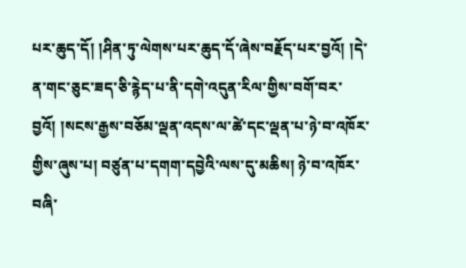པར་ཆུད་དོ། །ཤིན་ཏུ་ལེགས་པར་ཆུད་དོ་ཞེས་བརྗོད་པར་བྱའོ། །དེ་ན་གང་ཅུང་ཟད་ཅི་རྙེད་པ་ནི་དགེ་འདུན་རིལ་གྱིས་བགོ་བར་བྱའོ། །སངས་རྒྱས་བཅོམ་ལྡན་འདས་ལ་ཚེ་དང་ལྡན་པ་ཉེ་བ་འཁོར་གྱིས་ཞུས་པ། བཙུན་པ་དགག་དབྱེའི་ལས་དུ་མཆིས། ཉེ་བ་འཁོར་བཞི་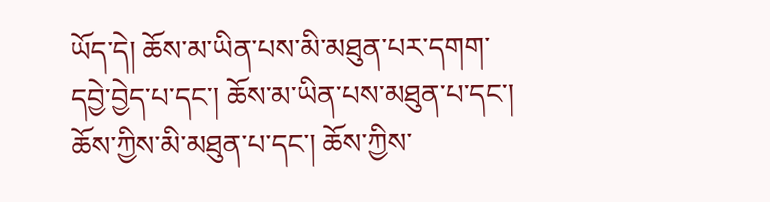ཡོད་དེ། ཆོས་མ་ཡིན་པས་མི་མཐུན་པར་དགག་དབྱེ་བྱེད་པ་དང་། ཆོས་མ་ཡིན་པས་མཐུན་པ་དང་། ཆོས་ཀྱིས་མི་མཐུན་པ་དང་། ཆོས་ཀྱིས་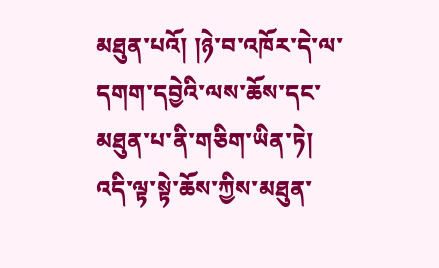མཐུན་པའོ། །ཉེ་བ་འཁོར་དེ་ལ་དགག་དབྱེའི་ལས་ཆོས་དང་མཐུན་པ་ནི་གཅིག་ཡིན་ཏེ། འདི་ལྟ་སྟེ་ཆོས་ཀྱིས་མཐུན་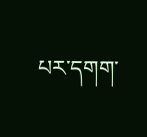པར་དགག་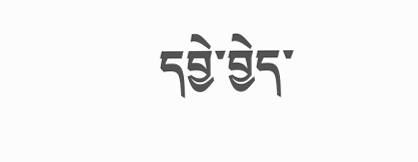དབྱེ་བྱེད་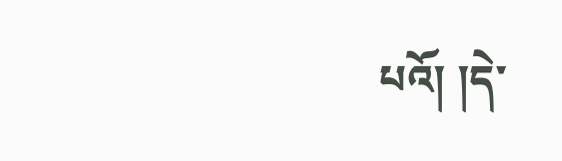པའོ། །དེ་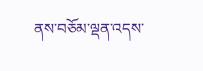ནས་བཅོམ་ལྡན་འདས་